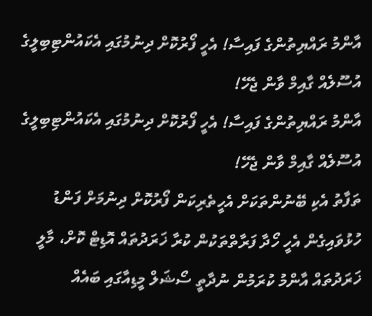އާންމު ރައްޔިތުންގެ ފައިސާ! އެހީ ފޯރުކޮށް ދިނުމުގައި އެކައުންޓިބިލީގެ އުސޫލެއް ގާއިމް ވާން ޖެހޭ!
އާންމު ރައްޔިތުންގެ ފައިސާ! އެހީ ފޯރުކޮށް ދިނުމުގައި އެކައުންޓިބިލީގެ އުސޫލެއް ގާއިމް ވާން ޖެހޭ!
ތަފާތު އެކި ބޭނުންތަކަށް އެހީތެރިކަން ފޯރުކޮށް ދިނުމަށް ފަންޑު ހުޅުވައިގެން އެހީ ހޯދާ ފަރާތްތަކުން ކުރާ ޚަރަދުތައް އޮޑިޓް ކޮށް، މާލީ ޚަރަދުތައް އާންމު ކުރަމުން ނުދާތީ ސޯޝަލް މީޑިއާގައި ބައެއް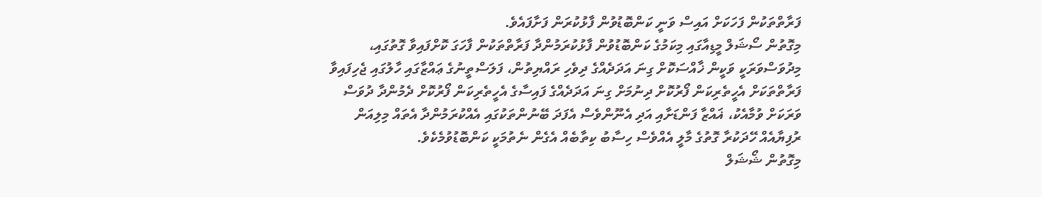ފަރާތްތަކުން ފަހަކަށް އައިސް ވަނީ ކަންބޮޑުވުން ފާޅުކުރަން ފަށާފައެވެ.
މިގޮތުން ސޯޝަލް މީޑިއާގައި މިކަމުގެ ކަންބޮޑުވުން ފާޅުކުރަމުންދާ ފަރާތްތަކުން ފާހަގަ ކޮށްފައިވާ ގޮތުގައި، މިދުވަސްވަރަކީ ވަކީން ޚާއްސަކޮށް ގިނަ އަދަދެއްގެ ދިވެހި ރައްޔިތުން، ފަލަސްތީނުގެ ޢައްޒާގައި ހާލުގައި ޖެހިފައިވާ ފަރާތްތަކަށް އެހީތެރިކަން ފޯރުކޮށް ދިނުމަށް ގިނަ އަދަދެއްގެ ފައިސާގެ އެހީތެރިކަން ފޯރުކޮށް ދެމުންދާ ދުވަސް ވަރަކަށް ވުމާއެކު، ޣައްޒާ ފަންޑަށާއި އަދި އެނޫންވެސް އެފަދަ ބޭނުންތަކުގައި އެއްކުރަމުންދާ އެތައް މިލިއަން ރުފިޔާއެއް ހޭދަކުރާ ގޮތުގެ މާލީ އެއްވެސް ހިސާބު ކިތާބެއް އެގެން ނެތުމަކީ ކަންބޮޑުވުމެކެވެ.
މިގޮތުން ޝޯޝަލް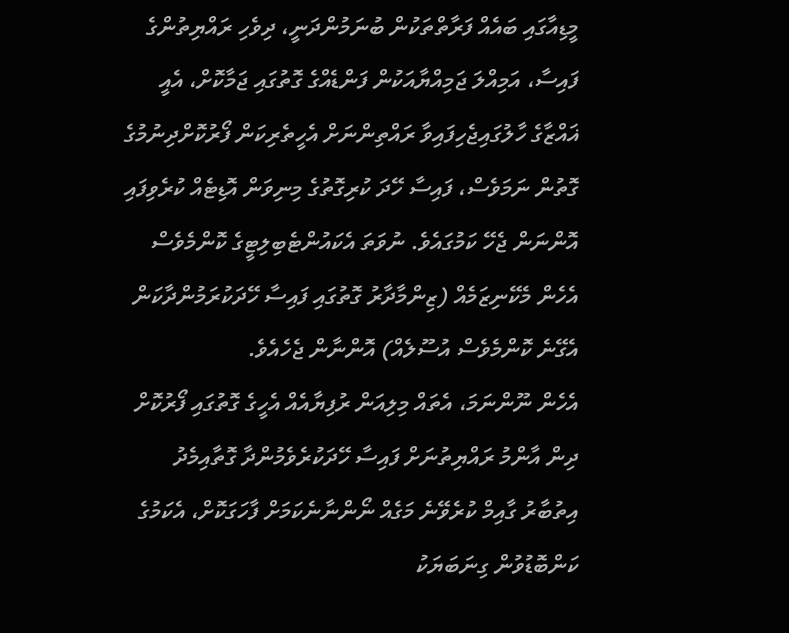މީޑިއާގައި ބައެއް ފަރާތްތަކުން ބުނަމުންދަނީ، ދިވެހި ރައްޔިތުންގެ ފައިސާ، އަމިއްލަ ޖަމިއްޔާއަކުން ފަންޑެއްގެ ގޮތުގައި ޖަމާކޮށް، އެއީ ޣައްޒާގެ ހާލުގައިޖެހިފައިވާ ރައްތިންނަށް އެހީތެރިކަން ފޯރުކޮށްދިނުމުގެ ގޮތުން ނަމަވެސް، ފައިސާ ހޭދަ ކުރިގޮތުގެ މިނިވަން އޮޑިޓެއް ކުރެވިފައި އޮންނަން ޖެހޭ ކަމުގައެވެ. ނުވަތަ އެކައުންޓެބިލިޓީގެ ކޮންމެވެސް އެހެން މެކޭނިޒަމެއް (ޒިންމާދާރު ގޮތުގައި ފައިސާ ހޭދަކުރަމުންދާކަން އެގޭނެ ކޮންމެވެސް އުސޫލެއް) އޮންނާން ޖެހެއެވެ.
އެހެން ނޫންނަމަ، އެތައް މިލިއަން ރުފިޔާއެއް އެހީގެ ގޮތުގައި ފޯރުކޮށް ދިން އާންމު ރައްޔިތުނަށް ފައިސާ ހޭދަކުރެވެމުންދާ ގޮތާއިމެދު އިތުބާރު ގާއިމް ކުރެވޭނެ މަގެއް ނޯންނާނެކަމަށް ފާހަގަކޮށް، އެކަމުގެ ކަންބޮޑުވުން ގިނަބަޔަކު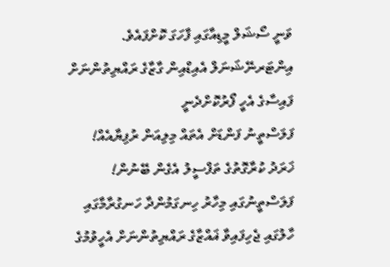ވަނީ ސޯޝަލް މީޑިއާގައި ފާހަގަ ކޮށްފައެވެ.
އިންޓަރނޭޝަނަލް އެއިޑްއިން ގާޒާގެ ރައްޔިތުންނަށް ފައިސާގެ އެހީ ފޯރުކޮށްދެނީ
ފަލަސްތީނު ފަންޑަށް އެތައް މިލިއަން ރުފިޔާއެއް! ޚަރަދު ކުރާގޮތުގެ ތަފްސީލު އެގެން ބޭނުން!
ފަލަސްތީނުގައި މިހާރު ހިނގަމުންދާ ހަނގުރާމާގައި ހާލުގައި ޖެހިފައިވާ ޣައްޒާގެ ރައްޔިތުންނަށް އެހީވުމުގެ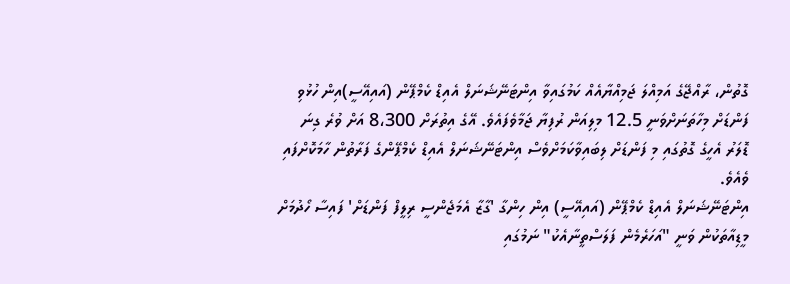ގޮތުން، ރާއްޖޭގެ އަމިއްލަ ޖަމިއްޔާއެއް ކަމުގައިވާ އިންޓަނޭޝަނަލް އެއިޑް ކެމްޕޭން (އައިއޭސީ)އިން ހުޅުވި ފަންޑަށް މިހާތަނަށްވަނީ 12.5 މިލިއަން ރުފިޔާ ޖަމާވެފައެވެ. އޭގެ އިތުރަށް 8،300 އަށް ވުރެ ގިނަ ޑޮލަރު އެހީގެ ގޮތުގައި މި ފަންޑަށް ލިބައިވާކަމަށްވެސް އިންޓަނޭޝަނަލް އެއިޑް ކެމްޕޭންގެ ފަރާތުން ހާމަކޮށްފައި ވެއެވެ.
އިންޓަނޭޝަނަލް އެއިޑް ކެމްޕޭން (އައިއޭސީ) އިން ހިންގާ 'ގާޒާ އެމަޖެންސީ ރިލީފް ފަންޑަށް' ފައިސާ ހޯދުމަށް މީޑިއާތަކުން ވަނީ "އަހަރެމެން ފަލަސްތީނާއެކު" ނަމުގައި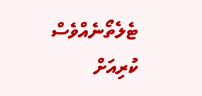ޓެލެތޯނެއްވެސް ކުރިއަށް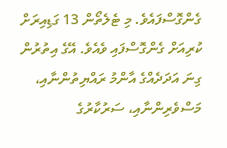ގެންގޮސްފައެވެ. މި ޓެލެތޯން 13 ގަޑިއިރަށް ކުރިއަށް ގެންގޮސްފައި ވެއެވެ. އޭގެ އިތުރުން ގިނަ އަދަދެއްގެ އާންމު ރައްޔިތުންނާއި، މަސްވެރިންނާއި، ސަރުކާރުގެ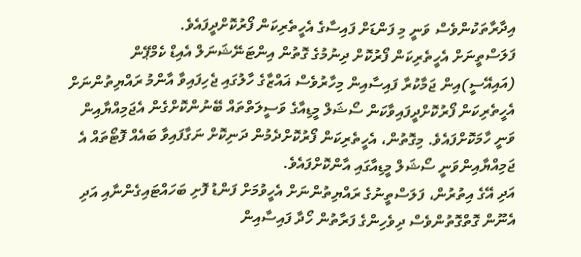އިދާރާތަކުންވެސް ވަނީ މި ފަންޑަށް ފައިސާގެ އެހީތެރިކަން ފޯރުކޮށްދީފައެވެ.
ފަލަސްތީނަށް އެހީތެރިކަން ފޯރުކޮށް ދިނުމުގެ ގޮތުން އިންޓަނޭޝަނަލް އެއިޑް ކެމްޕޭން (އައިއޭސީ)އިން ޖަމާކުރާ ފައިސާއިން މިހާރުވެސް ޣައްޒާގެ ހާލުގައި ޖެހިފައިވާ އާންމު ރައްޔިތުންނަށް އެހީތެރިކަން ފޯރުކޮށްދީފައިވާކަން ސޯޝަލް މީޑިއާގެ ވަސީލަތްތައް ބޭނުންކޮށްގެން އެޖަމިއްޔާއިން ވަނީ ހާމަކޮށްފައެވެ. މިގޮތުން، އެހީތެރިކަން ފޯރުކޮށްދެމުން ދަނިކޮށް ނަގާފައިވާ ބައެއް ފޮޓޯތައް އެ ޖަމިއްޔާއިންވަނީ ސޯޝަލް މީޑިއާގައި އާންކޮށްފައެވެ.
އަދި އޭގެ އިތުރުން، ފަލަސްތީނުގެ ރައްޔިތުންނަށް އެހީވުމަށް ފަންޑު ފޮށި ބަހައްޓައިގެންނާއި އަދި އެނޫން ގޮތްގޮތުންވެސް ދިވެހިންގެ ފަރާތުން ހޯދާ ފައިސާއިން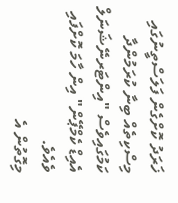ޚަރަދު ކޮށްގެން ފަލަސްތީނުގައި މިސްކިތެއް ބިނާ ކުރަމުންދާ ކަމުގައިވެސް "އިންޓަރނޭޝަނަލް އެއިޑް ކެމްޕޭން" އިން ހާމަ ކޮށްފައި ވެއެވެ.
މިގޮތުން އެ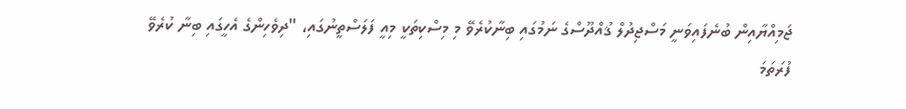ޖަމިއްޔާއިން ބުނެފައިވަނީ މަސްޖިދުލް ޤުއްދޫސްގެ ނަމުގައި ބިނާކުރެވޭ މި މިސްކިތަކީ މިއީ ފަލަސްތީނުގައި، "ދިވެހިންގެ އެހީގައި ބިނާ ކުރެވޭ ފުރަތަމަ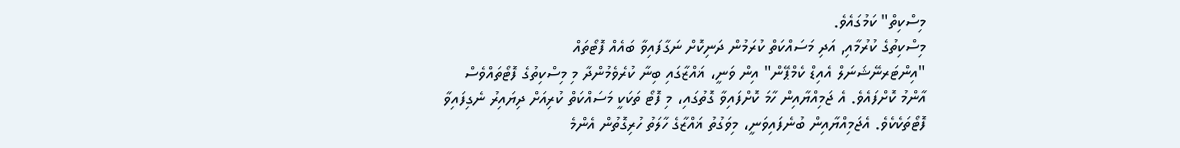މިސްކިތް" ކަމުގައެވެ.
މިސްކިތުގެ ކުރުމާއި, އަދި މަސައްކަތް ކުރަމުން ދަނިކޮށް ނަގާފައިވާ ބައެއް ފޮޓޯތައް
"އިންޓަރނޭޝަނަލް އެއިޑް ކެމްޕޭން" އިން ވަނީ، ޣައްޒާގައި ބިނާ ކުރެވެމުންދާ މި މިސްކިތުގެ ފޮޓޯތައްވެސް އާންމު ކޮށްފައެވެ. އެ ޖަމިއްޔާއިން ހާމަ ކޮށްފައިވާ ގޮތުގައި، މި ފޮޓޯ ތަކަކީ މަސައްކަތް ކުރިއަށް ދިޔައިރު ނެގިފައިވާ ފޮޓޯތަކެކެވެ. އެޖަމިއްޔާއިން ބުނެފައިވަނީ، މިވަގުތު ޣައްޒާގެ ހާލަތު ހުރިގޮތުން އެންމެ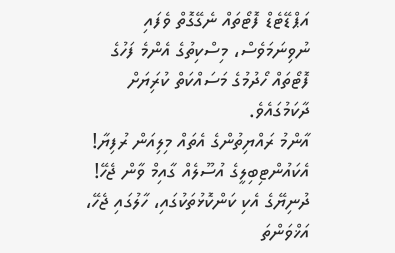އަޕްޑޭޓެޑް ފޮޓޯތައް ނެގޭގޮތް ވެފައި ނުވިނަމަވެސް، މިސްކިތުގެ އެންމެ ފަހުގެ ފޮޓޯތައް ހޯދުމުގެ މަސައްކަތް ކުރިަޔަށް ދާކަމުގައެވެ.
އާންމު ރައްޔިތުންގެ އެތައް މިލިއަން ރުފިޔާ! އެކައުންޓިބިލީގެ އުސޫލެއް ގާއިމް ވާން ޖެހޭ!
ދުނިޔޭގެ އެކި ކަންކޮޅުތަކުގައި، ހާލުގައި ޖެހޭ، އަޚްވަންތަ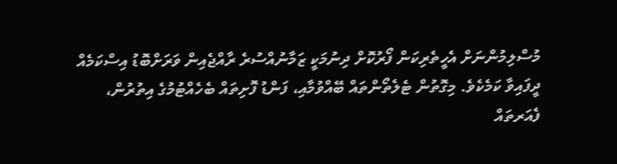މުސްލިމުންނަށް އެހީތެރިކަން ފޯރުކޮށް ދިނުމަކީ ޒަމާނުއްސުރެ ރާއްޖެއިން ވަރަށްބޮޑު އިސްކަމެއް ދީފައިވާ ކަމެކެވެ. މިގޮތުން ޓެލެތޯންތައް ބޭއްވުމާއި، ފަންޑު ފޮށިތައް ބެހެއްޓުމުގެ އިތުރުން، ފެއަރތައް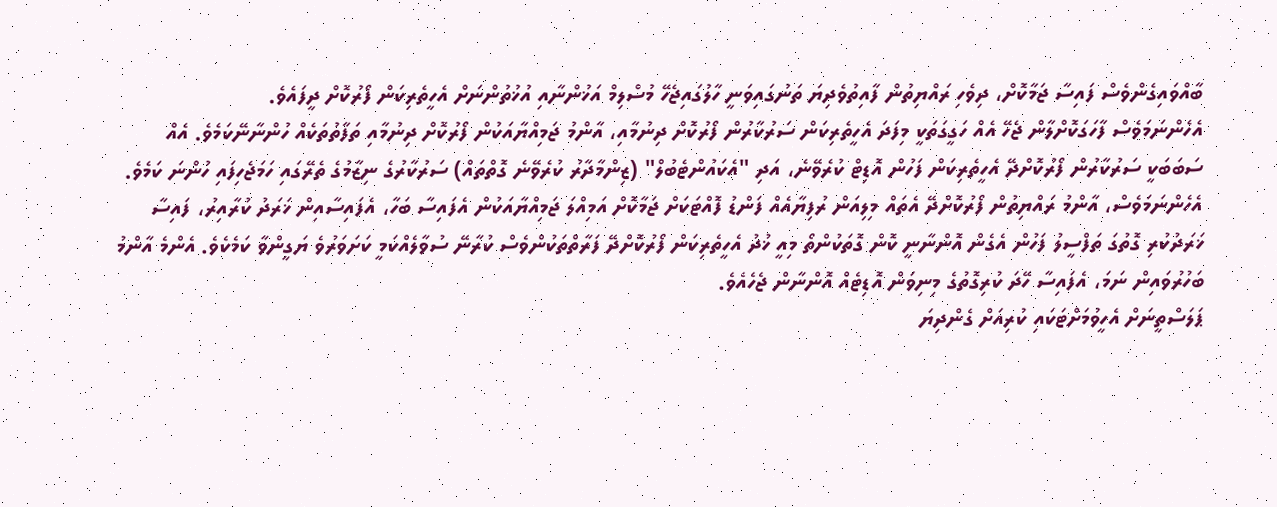ބާއްވައިގެންވެސް ފައިސާ ޖަމާކޮށް، ދިވެހި ރައްޔިތުން ފާއިތުވެދިޔަ ތަނުގައިވަނީ ހާލުގައިޖެހޭ މުސްލިމް އަޚުންނާއި އުޚުތުންނަށް އެހީތެރިކަން ފޯރުކޮށް ދީފައެވެ.
އެހެންނަމަވެސް ފާހަގަކޮށްލާން ޖެހޭ އެއް ހަގީގަތަކީ މިފަދަ އެހީތެރިކަން ސަރުކާރުން ފޯރުކޮށް ދިނުމާއި، އާންމު ޖަމިއްޔާއަކުން ފޯރުކޮށް ދިނުމާއި ތަފާތުތަކެއް ހުންނާނޭކަމެވެ. އެއް ސަބަބަކީ ސަރުކާރުން ފޯރުކޮށްދޭ އެހީތެރިކަން ފަހުން އޮޑިޓް ކުރެވޭނެ، އަދި "އެކައުންޓެބުލް" (ޒިންމާދާރު ކުރެވޭނެ ގޮތްތައް) ސަރުކާރުގެ ނިޒާމުގެ ތެރޭގައި ހަމަޖެހިފައި ހުންނަ ކަމެވެ.
އެހެންނަމަވެސް، އާންމު ރައްޔިތުން ފޯރުކޮށްދޭ އެތައް މިލިއަން ރުފިޔާއެއް ފަންޑު ފޮއްޓަކަށް ޖަމާކޮށް އަމިއްލަ ޖަމިއްޔާއަކުން އެފައިސާ ބަހާ، އެފައިސާއިން ޚަރަދު ކުރާއިރު، ފައިސާ ޚަރަދުކުރި ގޮތުގަ ތަފްސީލު ފަހުން އެގެން އޮންނާނީ ކޮން ގޮތަކުންތޯ މިއީ ޚުދު އެހީތެރިކަން ފޯރުކޮށްދޭ ފަރާތްތަކުންވެސް ކުރާނޭ ސުވާލެއްކަމީ ކަށަވަރުވެ ޔަގީންވާ ކަމެކެވެ. އެންމެ އާންމު ބަހުރުވައިން ނަމަ، އެފައިސާ ހޭދަ ކުރިގޮތުގެ މިނިވަން އޮޑިޓެއް އޮންނާން ޖެހެއެވެ.
ޕަލަސްތީނަށް އެހީވުމަށްޓަކައި ކުރިއަށް ގެންދިޔަ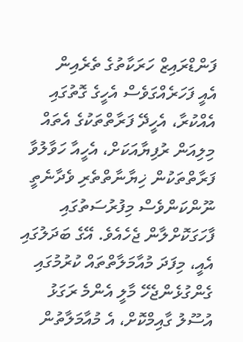ފަންޑްރައިޒް ހަރަކާތުގެ ތެރެއިން
އެއީ ފަހަރެއްގަވެސް އެހީގެ ގޮތުގައި އެއްކުރާ، އެހީދޭ ފަރާތްތަކުގެ އެތައް މިލިއަން ރުފިޔާއަކަށް، އެހީއާ ހަވާލުވާ ފަރާތްތަކުން ޚިޔާނާތްތެރި ވެދާނެތީ ނޫންކަންވެސް މިފުރުސަތުގައި ފާހަގަކޮށްލާން ޖެހެއެވެ. އޭގެ ބަދަލުގައި އެއީ، މިފަދަ މުއާމަލާތްތައް ކުރުމުގައި ގެންގުޅެންޖެހޭ މާލީ އެންމެ ރަގަޅު އުސޫލު ގާއިމްކޮށް، އެ މުއާމަލާތުން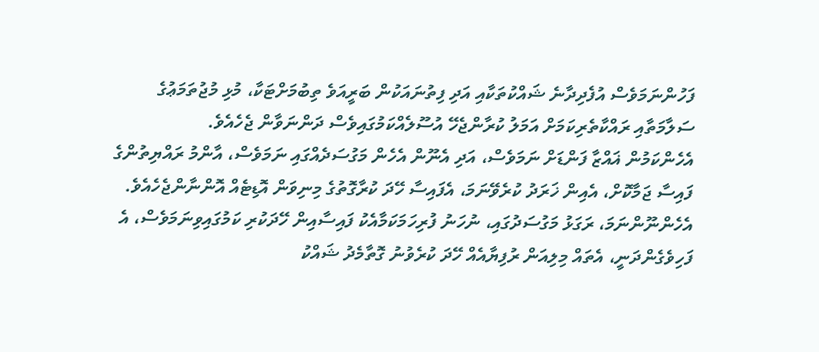ފަހުންނަމަވެސް އުފެދިދާނެ ޝައްކުތަކާއި އަދި ފިތުނައަކުން ބަރީއަވެ ތިބުމަށްޓަކާ، މުޅި މުޖުތަމަޢުގެ ސަލާމަތާއި ރައްކާތެރިކަމަށް އަމަލު ކުރާންޖެހޭ އުސޫލެއްކަމުގައިވެސް ދަންނަވާން ޖެހެއެވެ.
އެހެންކަމުން ޣައްޒާ ފަންޑަށް ނަމަވެސް، އަދި އެނޫން އެހެން މަގުސަދެއްގައި ނަމަވެސް، އާންމު ރައްޔިތުންގެ ފައިސާ ޖަމާކޮށް، އެއިން ޚަރަދު ކުރެވޭނަމަ، އެފައިސާ ހޭދަ ކުރާގޮތުގެ މިނިވަން އޮޑިޓެއް އޮންނާންޖެހެއެވެ. އެހެންނޫންނަމަ، ރަގަޅު މަގުސަދުގައި، ނުހަނު ފުރިހަމަކަމާއެކު ފައިސާއިން ހޭދަކުރި ކަމުގައިވިނަމަވެސް، އެ ފަހިވެގެންދަނީ، އެތައް މިލިއަން ރުފިޔާއެއް ހޭދަ ކުރެވުނު ގޮތާމެދު ޝައްކު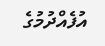އުފެއްދުމުގެ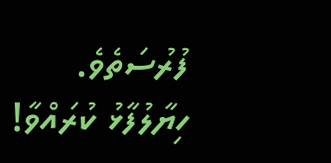ފުރުސަތެވެ.
ހިޔާލުފާޅު ކުރައްވާ!